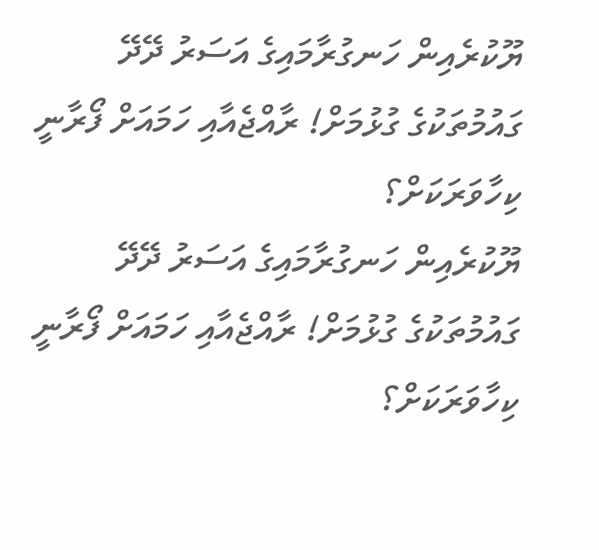ޔޫކުރެއިން ހަނގުރާމައިގެ އަސަރު ދޭދޭ ގައުމުތަކުގެ ގުޅުމަށް! ރާއްޖެއާއި ހަމައަށް ފޯރާނީ ކިހާވަރަކަށް؟
ޔޫކުރެއިން ހަނގުރާމައިގެ އަސަރު ދޭދޭ ގައުމުތަކުގެ ގުޅުމަށް! ރާއްޖެއާއި ހަމައަށް ފޯރާނީ ކިހާވަރަކަށް؟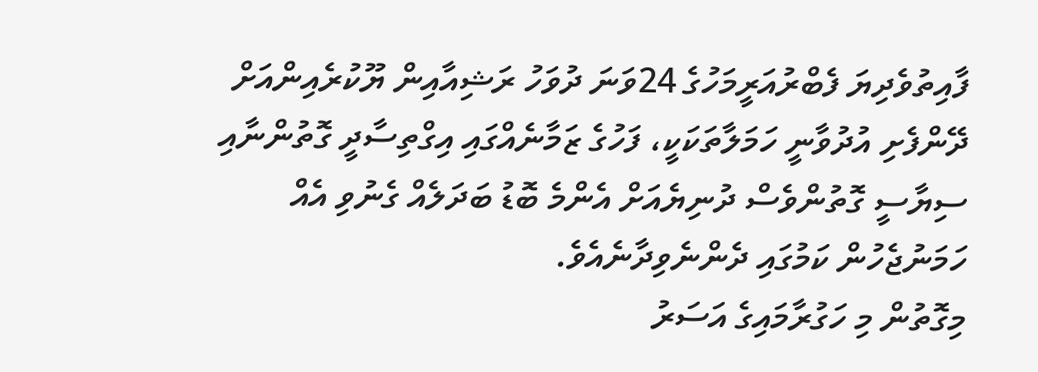ފާއިތުވެދިޔަ ފެބްރުއަރީމަހުގެ 24ވަނަ ދުވަހު ރަޝިއާއިން ޔޫކުރެއިންއަށް ދޭންފެށި އުދުވާނީ ހަމަލާތަކަކީ، ފަހުގެ ޒަމާނެއްގައި އިގްތިސާދީ ގޮތުންނާއި ސިޔާސީ ގޮތުންވެސް ދުނިޔެއަށް އެންމެ ބޮޑު ބަދަލެއް ގެނުވި އެއް ހަމަނުޖެހުން ކަމުގައި ދެންނެވިދާނެއެވެ.
މިގޮތުން މި ހަގުރާމައިގެ އަސަރު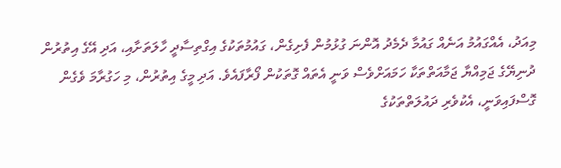މިއަދު، އެއްގައުމު އަނެއް ގައުމާ ދެމެދު އޮންނަ ގުޅުމުން ފެށިގެން، ގައުމުތަކުގެ އިގްތިސާދީ ހާލަތަށާއި، އަދި އޭގެ އިތުރުން ދުނިޔޭގެ ޖަމިއްޔާ ޖަމާއަތްތަކާ ހަމައަށްވެސް ވަނީ އެތައް ގޮތަކުން ފޯރާފައެވެ. އަދި މީގެ އިތުރުން، މި ހަގުރާމަ ވެގެން ގޮސްފައިވަނީ، އެކުވެރި ދައުލަތްތަކުގެ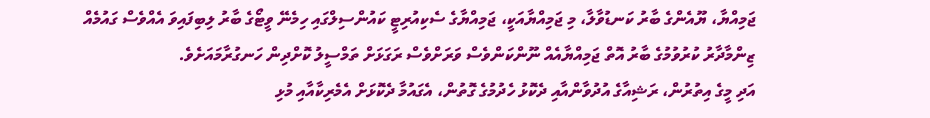ޖަމިއްޔާ، ޔޫއެންގެ ބާރު ކަނޑުވާލާ، މި ޖަމިއްޔާއަކީ، ޖަމިއްޔާގެ ސެކިއުރިޓީ ކައުންސިލްގައި ހިމެނޭ ވީޓޯގެ ބާރު ލިބިފައިވަ އެއްވެސް ގައުމެއް ޒިންމާދާރު ކުރުވުމުގެ ބާރު އޮތް ޖަމިއްޔާއެއް ނޫންކަންވެސް ވަރަށްވެސް ރަގަޅަށް ތަމްސީލު ކޮށްދިން ހަނގުރާމައަށެވެ.
އަދި މީގެ އިތުރުން، ރަޝިއާގެ އުދުވާންއާއި ދެކޮޅު ހެދުމުގެ ގޮތުން، އެގައުމާ ދެކޮޅަށް އެމެރިކާއާއި މުޅި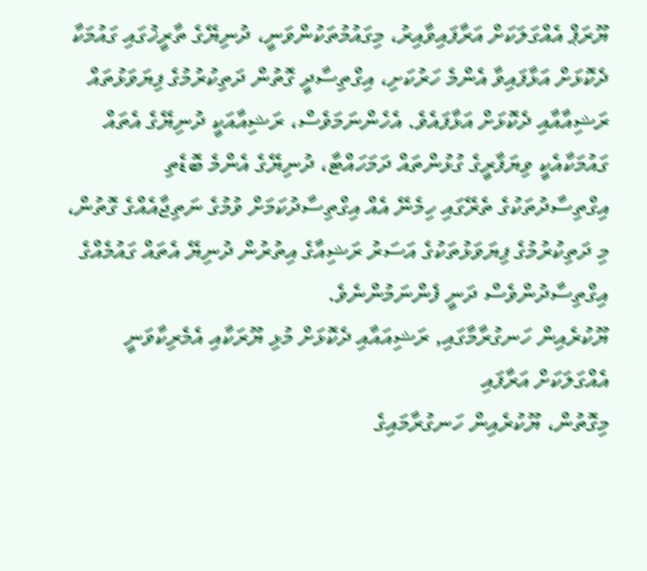ޔޫރަޕް އެއްގަލަކަށް އަރާފައިވާއިރު، މިގައުމުތަކުންވަނީ، ދުނިޔޭގެ ތާރީޚުގައި ގައުމަކާ ދެކޮޅަށް އަޅާފައިވާ އެންމެ ހަރުކަށި، އިގްތިސާދީ ގޮތުން ދަތިކުރުމުގެ ފިޔަވަޅުތައް ރަޝިއާއާއި ދެކޮޅަށް އަޅާފައެވެ. އެހެންނަމަވެސް، ރަޝިއާއަކީ ދުނިޔޭގެ އެތައް ގައުމަކާއެކީ ވިޔަފާރީގެ ގުޅުންތައް ދަމަހައްޓާ، ދުނިޔޭގެ އެންމެ ބޮޑެތި އިގްތިސާދުތަކުގެ ތެރޭގައި ހިމެނޭ އެއް އިގްތިސާދުކަމަށް ވުމުގެ ނަތިޖާއެއްގެ ގޮތުން، މި ދަތިކުރުމުގެ ފިޔަވަޅުތަކުގެ އަސަރު ރަޝިއާގެ އިތުރުން ދުނިޔޭ އެތައް ގައުމެއްގެ އިގްތިސާދުންވެސް ދަނީ ފެންނަމުންނެވެ.
ޔޫކުރެއިން ހަނގުރާމާގައި, ރަޝިއައާއި ދެކޮޅަށް މުޅި ޔޫރަކާއި އެމެރިކާވަނީ އެއްގަލަކަށް އަރާފައި
މިގޮތުން، ޔޫކުރެއިން ހަނގުރާމައިގެ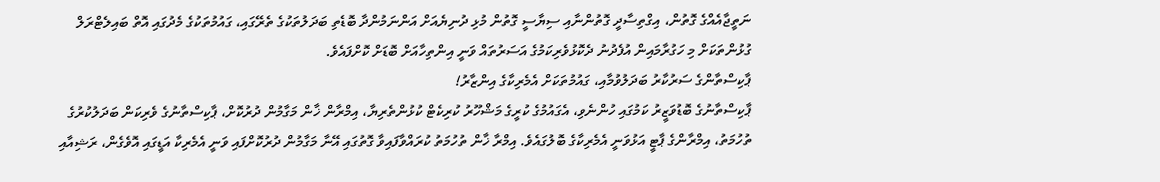ނަތީޖާއެއްގެ ގޮތުން، އިގްތިސާދީ ގޮތުންނާއި ސިޔާސީ ގޮތުން މުޅި ދުނިޔެއަށް އަންނަމުންދާ ބޮޑެތި ބަދަލުތަކުގެ ތެރޭގައި، ގައުމުތަކުގެ މެދުގައި އޮތް ބައިލެޓްރަލް ގުޅުންތަކަށް މި ހަގުރާމައިން އުފެދުނު ދެކޮޅުވެރިކަމުގެ އަސަރުތައް ވަނީ އިންތިހާއަށް ބޮޑަށް ކޮށްފައެވެ.
ޕާކިސްތާންގެ ސަރުކާރު ބަދަލުވުމާއި، ގައުމުތަކަށް އެމެރިކާގެ އިންޒާރު!
ޕާކިސްތާނުގެ ބޮޑުވަޒީރު ކަމުގައި ހުންނެވި، އެގައުމުގެ ކުރީގެ މަޝްހޫރު ކުރިކެޓް ކުޅުންތެރިޔާ، އިމްރާން ޚާން މަގާމުން ދުރުކޮށް، ޕާކިސްތާނުގެ ވެރިކަން ބަދަލުކުރުގެ ތުހުމަތު، އިމްރާންގެ ޕާޓީ އަޅުވަނީ އެމެރިކާގެ ބޮލުގައެވެ. އިމްރާ ޚާން ތުހުމަތު ކުރައްވާފައިވާ ގޮތުގައި އޭނާ މަގާމުން ދުރުކޮށްފައި ވަނީ އެމެރިކާ އަޑީގައި އޮވެގެން، ރަޝިއާއި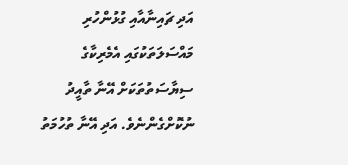އަދި ޗައިނާއާއި ގުޅުންހުރި މައްސަލަތަކުގައި އެމެރިކާގެ ސިޔާސަތުތަކަށް އޭނާ ތާއީދު ނުކޮށްގެންނެވެ. އަދި އޭނާ ތުހުމަތު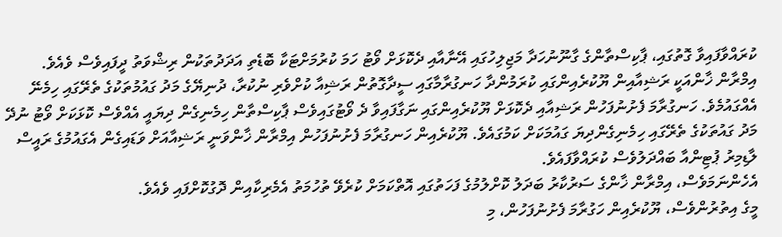ކުރައްވާފައިވާ ގޮތުގައި، ޕާކިސްތާންގެ ގާނޫނުހަދާ މަޖިލިހުގައި އޭނާއާއި ދެކޮޅަށް ވޯޓު ހަމަ ކުރުމަށްޓަކާ ބޮޑެތި އަދަދުތަކުން ރިޝްވަތު ދީފައިވެސް ވެއެވެ.
އިމްރާން ޚާންއަކީ ރަޝިއާއިން ޔޫކުރެއިންގައި ކުރަމުންދާ ހަނގުރާމާގައި ސީދާގޮތުން ރަޝިއާ ކުށްވެރި ނުކުރާ، ދުނިޔޭގެ މަދު ގައުމުތަކުގެ ތެރޭގައި ހިމެނޭ އެއްގައުމެވެ. ހަނގުރާމަ ފެށުނުފަހުން ރަޝިއާއި ދެކޮޅަށް ޔޫކުރެއިންގައި ނަގާފައިވާ ދެ ވޯޓުގައިވެސް ޕާކިސްތާން ހިމެނިގެން ދިޔައީ އެއްވެސް ކޮޅަކަށް ވޯޓު ނުދޭ މަދު ގައުތަކުގެ ތެރޭގައި ހިމެނިގެންދިޔަ ގައުމަކަށް ކަމުގައެވެ. ޔޫކުރެއިން ހަނގުރާމަ ފެށުނުފަހުން އިމްރާން ޚާންވަނީ ރަޝިއާއަށް ވަޑައިގެން އެގައުމުގެ ރައީސް ލާޑިމިރު ޕުޓިންއާ ބައްދަލުވެސް ކުރައްވާފައެވެ.
އެހެންނަމަވެސް، އިމްރާން ޚާންގެ ސަރުކާރު ބަދަލު ކޮށްލުމުގެ ފަހަތުގައި އޮތްކަމަށް ކުރެވޭ ތުހުމަތު އެމެރިކާއިން ދޮގުކޮށްފައި ވެއެވެ.
މީގެ އިތުރުންވެސް، ޔޫކުރެއިން ހަގުރާމަ ފެށުނުފަހުން، މި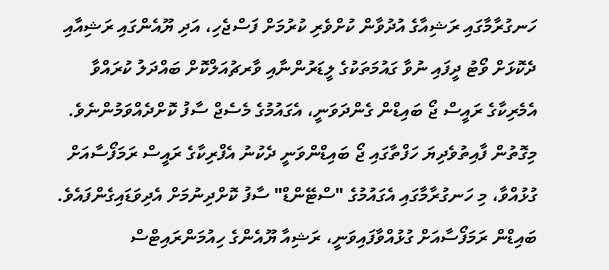ހަނގުރާމާގައި ރަޝިއާގެ އުދުވާން ކުށްވެރި ކުރުމަށް ފަސްޖެހި، އަދި ޔޫއެންގައި ރަޝިއާއި ދެކޮޅަށް ވޯޓު ދީފައި ނުވާ ގައުމަތަކުގެ ލީޑަރުންނާއި ވާރޗުއަލްކޮށް ބައްދަލު ކުރައްވާ އެމެރިކާގެ ރައީސް ޖޯ ބައިޑްން ގެންދަވަނީ، އެގައުމުގެ މެސެޖް ސާފު ކޮށްދެއްވަމުންނެވެ. މިގޮތުން ފާއިތުވެދިޔަ ހަފްތާގައި ޖޯ ބައިޑްންވަނީ ދެކުނު އެފްރިކާގެ ރައީސް ރަމަފޯސާއަށް ގުޅުއްވާ، މި ހަނގުރާމާގައި އެގައުމުގެ "ސްޓޭންޑް" ސާފު ކޮށްދިނުމަށް އެދިވަޑައިގެންފައެވެ. ބައިޑްން ރަމަފޯސާއަށް ގުޅުއްވާފައިވަނީ، ރަޝިއާ ޔޫއެންގެ ހިއުމަންރައިޓްސް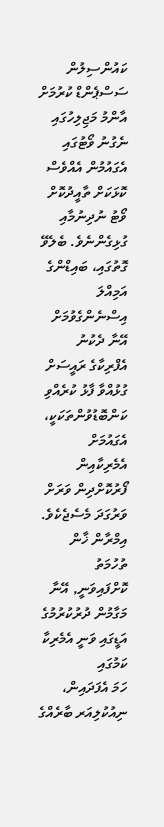ކައުންސިލުން ސަސްޕެންޑް ކުރުމަށް އާންމު މަޖިލިހުގައި ނެގުނު ވޯޓުގައި އެގައުމުން އެއްވެސް ކޮޅަކަށް ތާއީދުކޮށް ވޯޓު ނުދިނުމާއި ގުޅިގެންނެވެ. ބެލެވޭ ގޮތުގައި، ބައިޑްންގެ އަމިއްލަ އިސްނެންގެވުމަށް އޭނާ ދެކުނު އެފްރިކާގެ ރައީސަށް ގުޅުއްވާ ފާޅު ކުރެއްވި ކަންބޮޑުވުންތަކަކީ، އެގައުމަށް އެމެރިކާއިން ފޯރުކޮށްދިން ވަރަށް ވަރުގަދަ މެސެޖެކެވެ.
އިމްރާން ޚާން ތުހުމަތު ކޮށްފައިވަނީ, އޭނާ މަގާމުން ދުރުކުރުމުގެ އަޑީގައި ވަނީ އެމެރިކާ ކަމުގައި
ހަމަ އެފަދައިން، ނިއުކުލިއަރ ބާރެއްގެ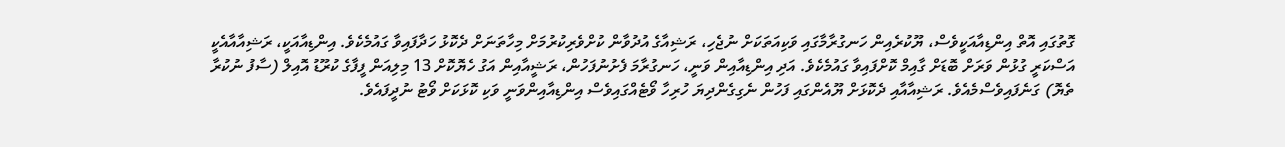ގޮތުގައި އޮތް އިންޑިއާއަކީވެސް، ޔޫކުރެއިން ހަނގުރާމާގައި ވަކިއަތަކަށް ނުޖެހި، ރަޝިއާގެ އުދުވާން ކުށްވެރިކުރުމަށް މިހާތަނަށް ދެކޮޅު ހަދާފައިވާ ގައުމެކެވެ. އިންޑިއާއަކީ، ރަޝިއާއާއެކީ އަސްކަރީ ގުޅުން ވަރަށް ބޮޑަށް ގާއިމް ކޮށްފައިވާ ގައުމެކެވެ. އަދި އިންޑިއާއިން ވަނީ، ހަނގުރާމަ ފެށުނުފަހުން، ރަޝީއާއިން އަގު ހެޔޮކޮށް 13 މިލިއަން ފީފާގެ ކުރޫޑު އޮއިލް (ސާފު ނުކުރާ ތެޔޮ) ގަނެފައިވެސްމެއެވެ. ރަޝިއާއާއި ދެކޮޅަށް ޔޫއެންގައި ފަހުން ނެގިގެންދިޔަ ހުރިހާ ވޯޓެއްގައިވެސް އިންޑިއާއިންވަނީ ވަކި ކޮޅަކަށް ވޯޓު ނުދީފައެވެ.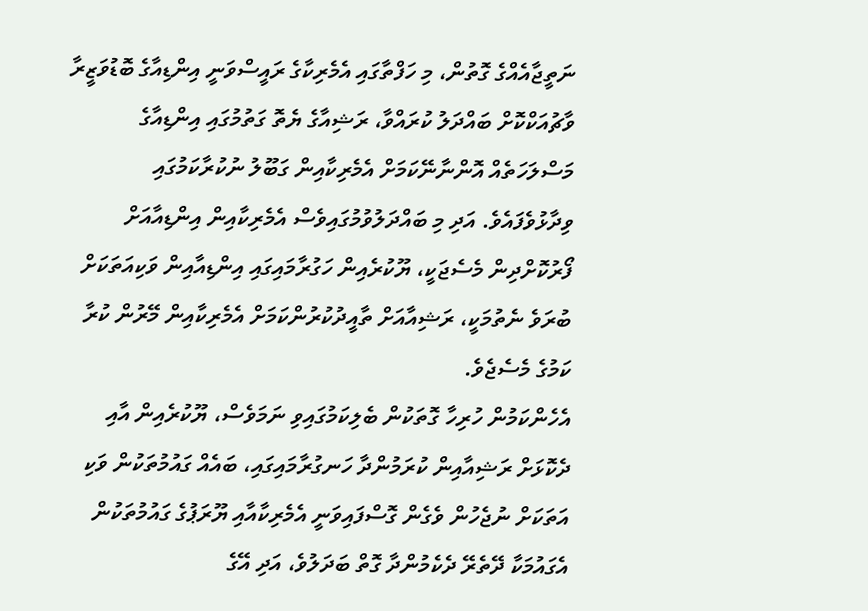ނަތީޖާއެއްގެ ގޮތުން، މި ހަފްތާގައި އެމެރިކާގެ ރައީސްވަނީ އިންޑިއާގެ ބޮޑުވަޒީރާ ވާޗުއަކްކޮށް ބައްދަލު ކުރައްވާ، ރަޝިއާގެ ޔެތޮ ގަތުމުގައި އިންޑިއާގެ މަސްލަހަތެއް އޮންނާނޭކަމަށް އެމެރިކާއިން ގަބޫލު ނުކުރާކަމުގައި ވިދާޅުވެފައެވެ. އަދި މި ބައްދަލުވުމުގައިވެސް އެމެރިކާއިން އިންޑިއާއަށް ފޯރުކޮށްދިން މެސެޖަކީ، ޔޫކުރެއިން ހަގުރާމައިގައި އިންޑިއާއިން ވަކިއަތަކަށް ބުރަވެ ނެތުމަކީ، ރަޝިއާއަށް ތާއީދުކުރުންކަމަށް އެމެރިކާއިން މޭރުން ކުރާ ކަމުގެ މެސެޖެވެ.
އެހެންކަމުން ހުރިހާ ގޮތަކުން ބެލިކަމުގައިވި ނަމަވެސް، ޔޫކުރެއިން އާއި ދެކޮޅަށް ރަޝިއާއިން ކުރަމުންދާ ހަނގުރާމައިގައި، ބައެއް ގައުމުތަކުން ވަކި އަތަކަށް ނުޖެހުން ވެގެން ގޮސްފައިވަނީ އެމެރިކާއާއި ޔޫރަޕުގެ ގައުމުތަކުން އެގައުމަކާ ދޭތެރޭ ދެކެމުންދާ ގޮތް ބަދަލުވެ، އަދި އޭގެ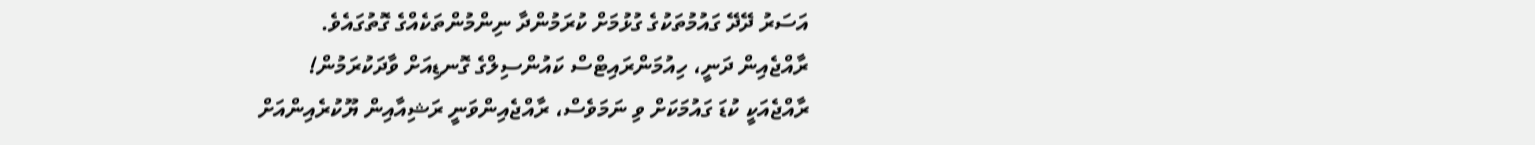އަސަރު ދޭދޭ ގައުމުތަކުގެ ގުޅުމަށް ކުރަމުންދާ ނިންމުންތަކެއްގެ ގޮތުގައެވެ.
ރާއްޖެއިން ދަނީ، ހިއުމަންރައިޓްސް ކައުންސިލްގެ ގޮނޑިއަށް ވާދަކުރަމުން!
ރާއްޖެއަކީ ކުޑަ ގައުމަކަށް ވި ނަމަވެސް، ރާއްޖެއިންވަނީ ރަޝިއާއިން ޔޫކުރެއިންއަށް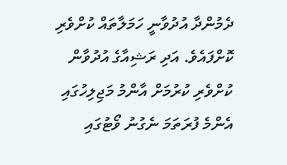ދެމުންދާ އުދުވާނީ ހަމަލާތައް ކުށްވެރި ކޮށްފައެވެ. އަދި ރަޝިއާގެ އުދުވާން ކުށްވެރި ކުރުމަށް އާންމު މަޖިލިހުގައި އެންމެ ފުރަތަމަ ނެގުނު ވޯޓުގައި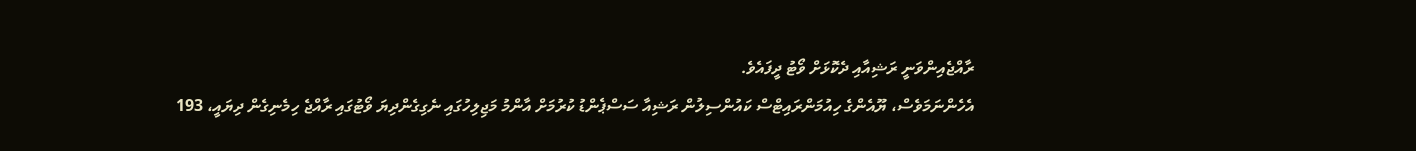ރާއްޖެއިންވަނީ ރަޝިއާއި ދެކޮޅަށް ވޯޓު ދީފައެވެ.
އެހެންނަމަވެސް، ޔޫއެންގެ ހިއުމަންރައިޓްސް ކައުންސިލުން ރަޝިއާ ސަސްޕެންޑު ކުރުމަށް އާންމު މަޖިލިހުގައި ނެގިގެންދިޔަ ވޯޓުގައި ރާއްޖެ ހިމެނިގެން ދިޔައީ، 193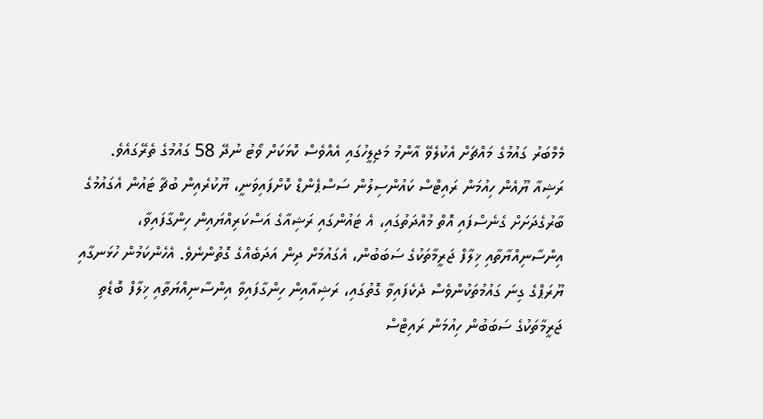މެމްބަރު ގައުމުގެ މައްޗަށް އެކުލެވޭ އާންމު މަޖިލީހުގައި އެއްވެސް ކޮޅަކަށް ވޯޓު ނުދޭ 58 ގައުމުގެ ތެރޭގައެވެ.
ރަޝިއާ ޔޫއެން ހިއުމަން ރައިޓްސް ކައުންސިލުން ސަސްޕެންޑް ކޮށްފައިވަނީ، ޔޫކުރެއިން ބުޗާ ޓައުން އެގައުމުގެ ބާރުގެދަށަށް ގެނެސްފައި އޮތް މުއްދަތުގައި، އެ ޓައުންގައި ރަޝިއާގެ އަސްކަރިއްޔައިން ހިންގާފައިވާ، އިންސާނިއްޔާތާއި ޚިލާފް ޖަރީމާތަކުގެ ސަބަބުން، އެގައުމަށް ދިން އަދަބެއްގެ ގޮތުންނެވެ. އެހެންކަމުން ހުޅަނގާއި ޔޫރަޕްގެ ގިނަ ގައުމުތަކުންވެސް ދެކެފައިވާ ގޮތުގައި، ރަޝިއާއިން ހިންގާފައިވާ އިންސާނިއްޔަތާއި ޚިލާފް ބޮޑެތި ޖަރީމާތަކުގެ ސަބަބުން ހިއުމަން ރައިޓްސް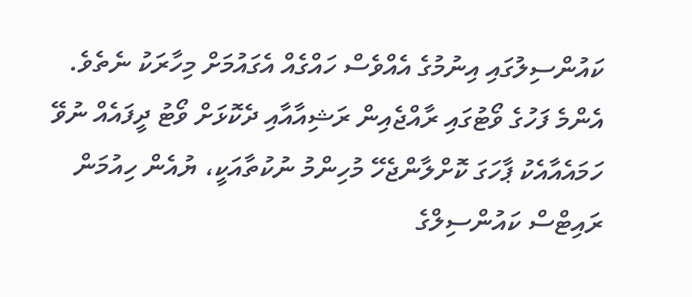ކައުންސިލުގައި އިނުމުގެ އެއްވެސް ހައްގެއް އެގައުމަށް މިހާރަކު ނެތެވެ.
އެންމެ ފަހުގެ ވޯޓުގައި ރާއްޖެއިން ރަޝިއާއާއި ދެކޮޅަށް ވޯޓު ދީފައެއް ނުވޭ
ހަމައެއާއެކު ޕާހަގަ ކޮށްލާންޖެހޭ މުހިންމު ނުކުތާއަކީ، ޔުއެން ހިއުމަން ރައިޓްސް ކައުންސިލްގެ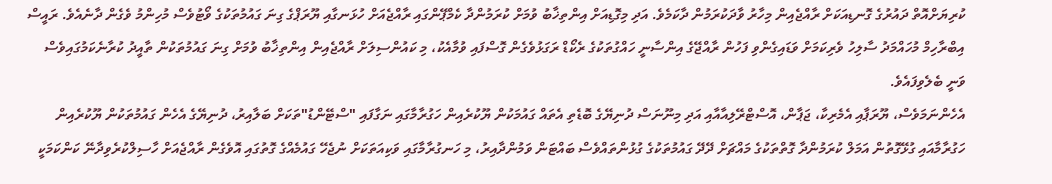ކުރިޔަށްއޮތް ދައުރުގެ ގޮނޑިއަކަށް ރާއްޖެއިން މިހާރު ވާދަކުރަމުން ދާކަމެވެ. އަދި މިގޮޑިއަށް އިންތިޚާބު ވުމަށް ކުރަމުންދާ ކެމްޕޭންގައި ރާއްޖެއަށް ހުޅަނގާއި ޔޫރަޕްގެ ގިނަ ގައުމުތަކުގެ ވޯޓުވެސް މުހިންމު ވެގެން ދާނެއެވެ. ރައީސް އިބްރާހިމް މުހައްމަދު ސާލިހު ވެރިކަމަށް ވަޑައިގެންވި ފަހުން ރާއްޖޭގެ އިންސާނީ ހައްގުތަކުގެ ރެކޯޑް ރަގަޅުވެގެން ގޮސްފައި ވުމާއެކު، މި ކައުންސިލަށް ރާއްޖެއިން އިންތިޚާބު ވުމަށް ގިނަ ގައުމުތަކުން ތާއީދު ކުރާނެކަމުގައިވެސް ވަނީ ބެލެވިފައެވެ.
އެހެންނަމަވެސް، ޔޫރަޕާއި އެމެރިކާ، ޖަޕާން، އޮސްޓްރޭލިއާއާއި އަދި މިނޫނަސް ދުނިޔޭގެ ބޮޑެތި އެތައް ގައުމަކުން ޔޫކުރެއިން ހަގުރާމާގައި ނަގާފައި "ސްޓޭންޑު"ތަކަށް ބަލާއިރު، ދުނިޔޭގެ އެހެން ގައުމުތަކުން ޔޫކުރެއިން ހަގުރާމާއައި ގުޅޭގޮތުން އަމަލް ކުރަމުންދާ ގޮތްތަކުގެ މައްޗަށް ދޭދޭ ގައުމުތަކުގެ ގުޅުންތައްވެސް ބައްޓަން ވަމުންދާއިރު، މި ހަނގުރާމާގައި ވަކިއަތަކަށް ނުޖެހޭ ގައުމެއްގެ ގޮތުގައި އޮވެގެން ރާއްޖެއަށް ހާސިލްކުރެވިދާނޭ ކަންކަމަކީ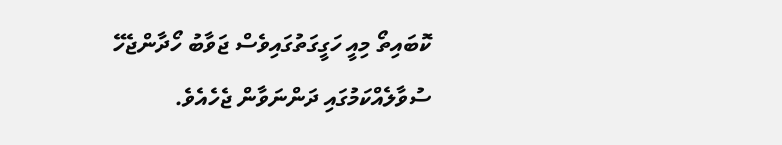ކޮބައިތޯ މިއީ ހަގީގަތުގައިވެސް ޖަވާބު ހޯދާންޖެހޭ ސުވާލެއްކަމުގައި ދަންނަވާން ޖެހެއެވެ.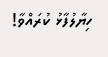ހިޔާލުފާޅު ކުރައްވާ!